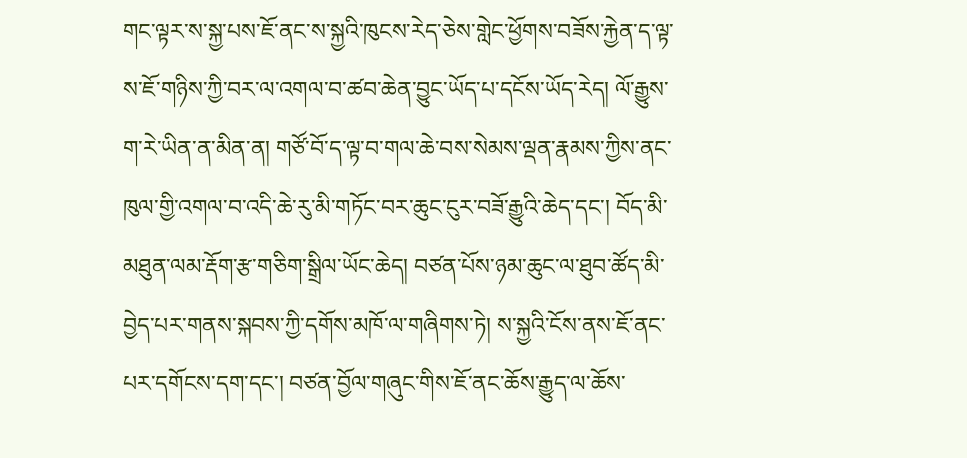གང་ལྟར་ས་སྐྱ་པས་ཇོ་ནང་ས་སྐྱའི་ཁུངས་རེད་ཅེས་གླེང་ཕྱོགས་བཟོས་རྐྱེན་ད་ལྟ་ས་ཇོ་གཉིས་ཀྱི་བར་ལ་འགལ་བ་ཚབ་ཆེན་བྱུང་ཡོད་པ་དངོས་ཡོད་རེད། ལོ་རྒྱུས་ག་རེ་ཡིན་ན་མིན་ན། གཙོ་བོ་ད་ལྟ་བ་གལ་ཆེ་བས་སེམས་ལྡན་རྣམས་ཀྱིས་ནང་ཁུལ་གྱི་འགལ་བ་འདི་ཆེ་རུ་མི་གཏོང་བར་ཆུང་ངུར་བཟོ་རྒྱུའི་ཆེད་དང་། བོད་མི་མཐུན་ལམ་རྡོག་རྩ་གཅིག་སྒྲིལ་ཡོང་ཆེད། བཙན་པོས་ཉམ་ཆུང་ལ་ཐུབ་ཚོད་མི་བྱེད་པར་གནས་སྐབས་ཀྱི་དགོས་མཁོ་ལ་གཞིགས་ཏེ། ས་སྐྱའི་ངོས་ནས་ཇོ་ནང་པར་དགོངས་དག་དང་། བཙན་བྱོལ་གཞུང་གིས་ཇོ་ནང་ཆོས་རྒྱུད་ལ་ཆོས་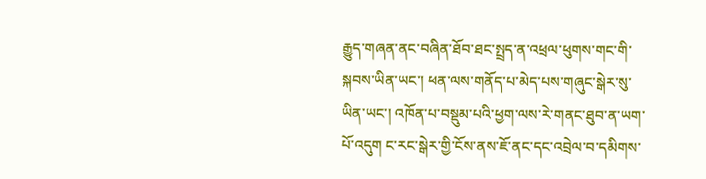རྒྱུད་གཞན་ནང་བཞིན་ཐོབ་ཐང་སྤྲད་ན་འཕྲལ་ཕུགས་གང་གི་སྐབས་ཡིན་ཡང་། ཕན་ལས་གནོད་པ་མེད་པས་གཞུང་སྒེར་སུ་ཡིན་ཡང་། འཁོན་པ་བསྡུམ་པའི་ཕྱག་ལས་རེ་གནང་ཐུབ་ན་ཡག་པོ་འདུག ང་རང་སྒེར་གྱི་ངོས་ནས་ཇོ་ནང་དང་འབྲེལ་བ་དམིགས་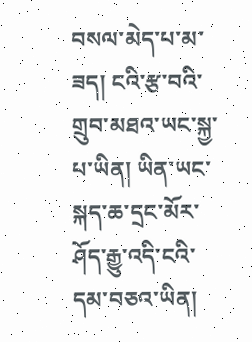བསལ་མེད་པ་མ་ཟད། ངའི་རྩ་བའི་གྲུབ་མཐའ་ཡང་སྐྱ་པ་ཡིན། ཡིན་ཡང་སྐད་ཆ་དྲང་མོར་ཤོད་རྒྱུ་འདི་ངའི་དམ་བཅའ་ཡིན།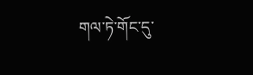གལ་ཏེ་གོང་དུ་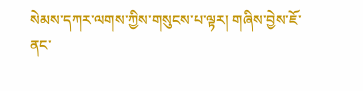སེམས་དཀར་ལགས་ཀྱིས་གསུངས་པ་ལྟར། གཞིས་བྱེས་ཇོ་ནང་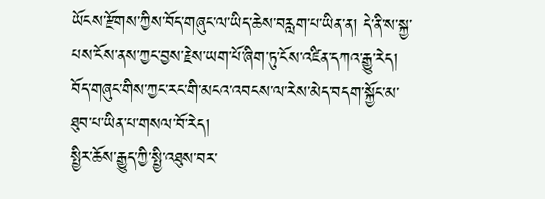ཡོངས་རྫོགས་ཀྱིས་བོད་གཞུང་ལ་ཡིད་ཆེས་བརླག་པ་ཡིན་ན། དེ་ནི་ས་སྐྱ་པས་ངོས་ནས་ཀྱང་བྱས་རྗེས་ཡག་པོ་ཞིག་ཏུ་ངོས་འཛིན་དཀའ་རྒྱུ་རེད། བོད་གཞུང་གིས་ཀྱང་རང་གི་མངའ་འབངས་ལ་རེས་མེད་བདག་སྐྱོང་མ་ཐུབ་པ་ཡིན་པ་གསལ་བོ་རེད།
སྤྱིར་ཆོས་རྒྱུད་ཀྱི་སྤྱི་འཐུས་བར་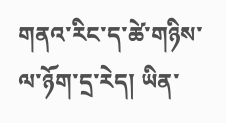གནའ་རིང་ད་ཚེ་གཉིས་ལ་ཉོག་དྲ་རེད། ཡིན་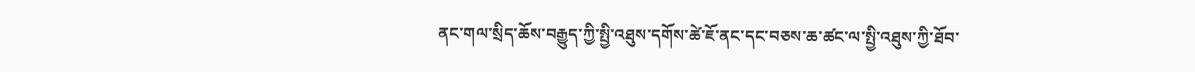ནང་གལ་སྲིད་ཆོས་བརྒྱུད་ཀྱི་སྤྱི་འཐུས་དགོས་ཚེ་ཇོ་ནང་དང་བཅས་ཆ་ཚང་ལ་སྤྱི་འཐུས་ཀྱི་ཐོབ་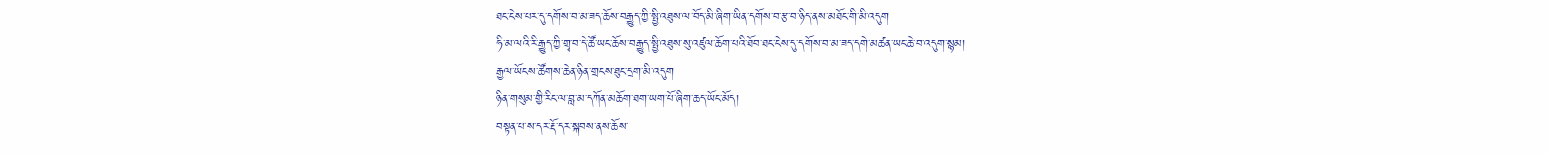ཐང་ངེས་པར་དུ་དགོས་བ་མ་ཟད་ཆོས་བརྒྱུད་ཀྱི་སྤྱི་འཐུས་ལ་བོད་མི་ཞིག་ཡིན་དགོས་བ་རྩ་བ་ཉིད་ནས་མཐོང་གི་མི་འདུག
ཧི་མ་ལའི་རི་རྒྱུད་ཀྱི་གྲྭ་བ་དེ་ཚོ་ཡང་ཆོས་བརྒྱུད་སྤྱི་འཐུས་སུ་འཛུལ་ཆོག་པའི་ཐོབ་ཐང་ངེས་དུ་དགོས་བ་མ་ཟད་དགེ་མཚན་ཡང་ཆེ་བ་འདུག་སྙམ།
རྒྱལ་ཡོངས་ཚོགས་ཆེན་ཉིན་གྲངས་ཐུང་དྲག་མི་འདུག
ཉིན་གསུམ་གྱི་རིང་ལ་བླ་མ་དཀོན་མཆོག་ཐག་ཡག་པོ་ཞིག་ཆད་ཡོང་མོད།
བསྟན་པ་ས་དར་རྡོ་དར་སྐབས་ནས་ཆོས་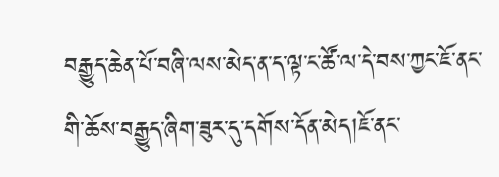བརྒྱུད་ཆེན་པོ་བཞི་ལས་མེད་ན་ད་ལྟ་ང་ཚོ་ལ་དེ་བས་ཀྱང་ཇོ་ནང་གི་ཆོས་བརྒྱུད་ཞིག་ཟུར་དུ་དགོས་དོན་མེད།ཇོ་ནང་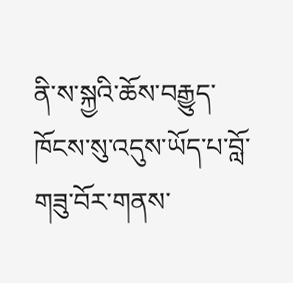ནི་ས་སྐྱའི་ཆོས་བརྒྱུད་ཁོངས་སུ་འདུས་ཡོད་པ་བློ་གཟུ་བོར་གནས་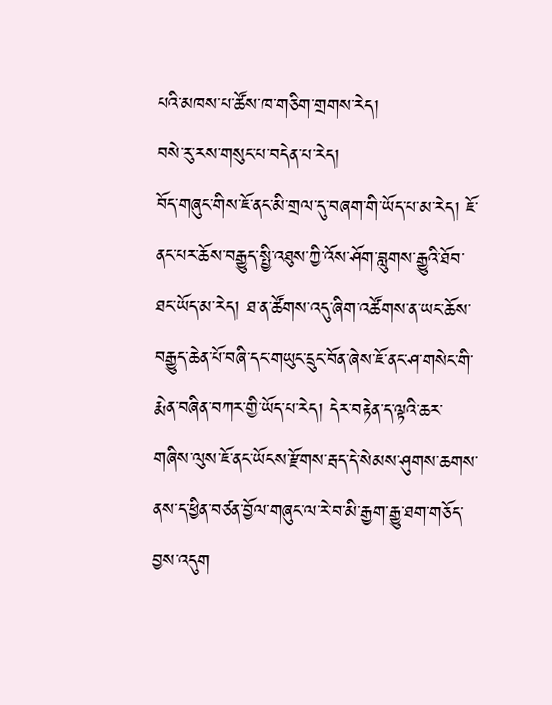པའི་མཁས་པ་ཚོས་ཁ་གཅིག་གྲགས་རེད།
བསེ་རུ་རས་གསུང་པ་བདེན་པ་རེད།
བོད་གཞུང་གིས་ཇོ་ནང་མི་གྲལ་དུ་བཞག་གི་ཡོད་པ་མ་རེད། ཇོ་ནང་པར་ཆོས་བརྒྱུད་སྤྱི་འཐུས་ཀྱི་འོས་ཤོག་བླུགས་རྒྱུའི་ཐོབ་ཐང་ཡོད་མ་རེད། ཐ་ན་ཚོགས་འདུ་ཞིག་འཚོགས་ན་ཡང་ཆོས་བརྒྱུད་ཆེན་པོ་བཞི་དང་གཡུང་དྲུང་བོན་ཞེས་ཇོ་ནང་ཤ་གསེང་གི་རྨེན་བཞིན་བཀར་གྱི་ཡོད་པ་རེད། དེར་བརྟེན་ད་ལྟའི་ཆར་གཞིས་ལུས་ཇོ་ནང་ཡོངས་རྫོགས་རྦད་དེ་སེམས་ཤུགས་ཆགས་ནས་ད་ཕྱིན་བཙན་བྱོལ་གཞུང་ལ་རེ་བ་མི་རྒྱག་རྒྱུ་ཐག་གཅོད་བྱས་འདུག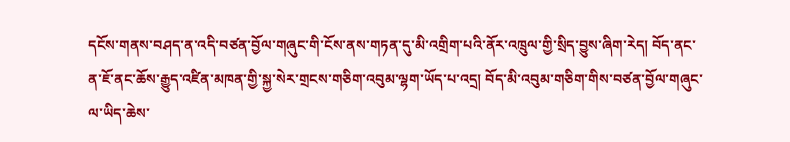དངོས་གནས་བཤད་ན་འདི་བཙན་བྱོལ་གཞུང་གི་ངོས་ནས་གཏན་དུ་མི་འགྲིག་པའི་ནོར་འཁྲུལ་གྱི་སྲིད་བྱུས་ཞིག་རེད། བོད་ནང་ན་ཇོ་ནང་ཆོས་རྒྱུད་འཛིན་མཁན་གྱི་སྐྱ་སེར་གྲངས་གཅིག་འབུམ་ལྷག་ཡོད་པ་འདྲ། བོད་མི་འབུམ་གཅིག་གིས་བཙན་བྱོལ་གཞུང་ལ་ཡིད་ཆེས་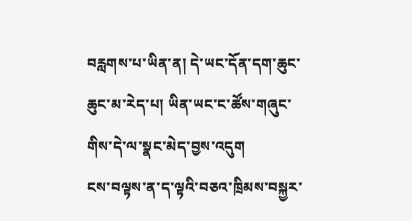བརླགས་པ་ཡིན་ན། དེ་ཡང་དོན་དག་ཆུང་ཆུང་མ་རེད་པ། ཡིན་ཡང་ང་ཚོས་གཞུང་གིས་དེ་ལ་སྣང་མེད་བྱས་འདུག
ངས་བལྟས་ན་ད་ལྟའི་བཅའ་ཁྲིམས་བསྐྱར་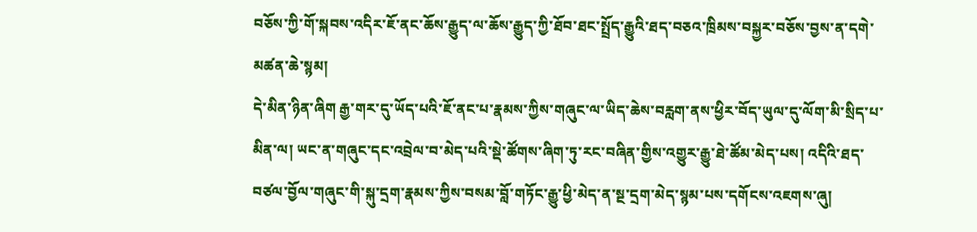བཅོས་ཀྱི་གོ་སྐབས་འདིར་ཇོ་ནང་ཆོས་རྒྱུད་ལ་ཆོས་རྒྱུད་ཀྱི་ཐོབ་ཐང་སྤྲོད་རྒྱུའི་ཐད་བཅའ་ཁྲིམས་བསྐྱར་བཅོས་བྱས་ན་དགེ་མཚན་ཆེ་སྙམ།
དེ་མིན་ཉིན་ཞིག རྒྱ་གར་དུ་ཡོད་པའི་ཇོ་ནང་པ་རྣམས་ཀྱིས་གཞུང་ལ་ཡིད་ཆེས་བརླག་ནས་ཕྱིར་བོད་ཡུལ་དུ་ལོག་མི་སྲིད་པ་མིན་ལ། ཡང་ན་གཞུང་དང་འབྲེལ་བ་མེད་པའི་སྡེ་ཚོགས་ཞིག་ཏུ་རང་བཞིན་གྱིས་འགྱུར་རྒྱུ་ཐེ་ཚོམ་མེད་པས། འདིའི་ཐད་བཙལ་བྱོལ་གཞུང་གི་སྐུ་དྲག་རྣམས་ཀྱིས་བསམ་བློ་གཏོང་རྒྱུ་ཕྱི་མེད་ན་སྔ་དྲག་མེད་སྙམ་པས་དགོངས་འཇགས་ཞུ།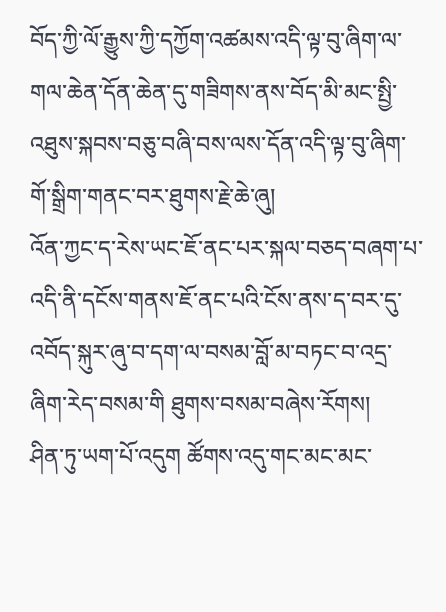བོད་ཀྱི་ལོ་རྒྱུས་ཀྱི་དཀྱོག་འཚམས་འདི་ལྟ་བུ་ཞིག་ལ་གལ་ཆེན་དོན་ཆེན་དུ་གཟིགས་ནས་བོད་མི་མང་སྤྱི་འཐུས་སྐབས་བཅུ་བཞི་བས་ལས་དོན་འདི་ལྟ་བུ་ཞིག་གོ་སྒྲིག་གནང་བར་ཐུགས་རྗེ་ཆེ་ཞུ།
འོན་ཀྱང་ད་རེས་ཡང་ཇོ་ནང་པར་སྐལ་བཅད་བཞག་པ་འདི་ནི་དངོས་གནས་ཇོ་ནང་པའི་ངོས་ནས་ད་བར་དུ་འབོད་སྐུར་ཞུ་བ་དག་ལ་བསམ་བློ་མ་བཏང་བ་འདྲ་ཞིག་རེད་བསམ་གི ཐུགས་བསམ་བཞེས་རོགས།
ཤིན་ཏུ་ཡག་པོ་འདུག ཚོགས་འདུ་གང་མང་མང་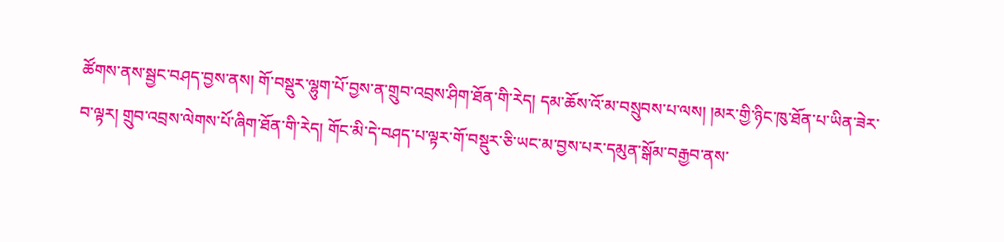ཚོགས་ནས་སྦྱང་བཤད་བྱས་ནས། གོ་བསྡུར་ལྷུག་པོ་བྱས་ན་གྲུབ་འབྲས་ཤིག་ཐོན་གི་རེད། དམ་ཆོས་འོ་མ་བསྲུབས་པ་ལས། །མར་གྱི་ཉིང་ཁུ་ཐོན་པ་ཡིན་ཟེར་བ་ལྟར། གྲུབ་འབྲས་ལེགས་པོ་ཞིག་ཐོན་གི་རེད། གོང་མི་དེ་བཤད་པ་ལྟར་གོ་བསྡུར་ཅི་ཡང་མ་བྱས་པར་དམུན་སྒོམ་བརྒྱབ་ནས་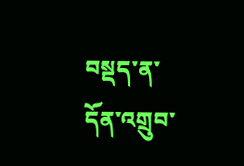བསྡད་ན་དོན་འགྲུབ་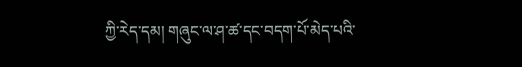ཀྱི་རེད་དམ། གཞུང་ལ་ཤ་ཚ་དང་བདག་པོ་མེད་པའི་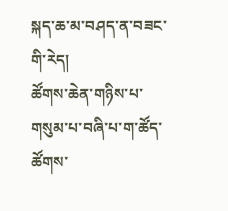སྐད་ཆ་མ་བཤད་ན་བཟང་གི་རེད།
ཚོགས་ཆེན་གཉིས་པ་གསུམ་པ་བཞི་པ་ག་ཚོད་ཚོགས་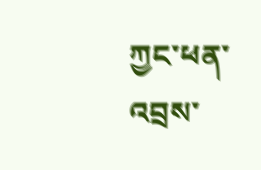ཀྱང་ཕན་འབྲས་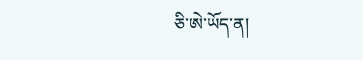ཅི་ཨེ་ཡོད་ན།